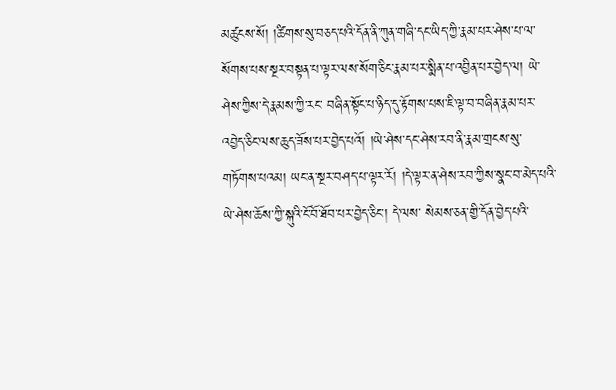མཚུངས་སོ། །ཚིགས་སུ་བཅད་པའི་དོན་ནི་ཀུན་གཞི་དང་ཡིད་ཀྱི་རྣམ་པར་ཤེས་པ་ལ་སོགས་པས་སྔར་བསྟན་པ་ལྟར་ལས་སོག་ཅིང་རྣམ་པར་སྨིན་པ་འབྱིན་པར་བྱེད་ལ། ཡེ་ཤེས་ཀྱིས་དེ་རྣམས་ཀྱི་རང་ བཞིན་སྟོང་པ་ཉིད་དུ་རྟོགས་པས་ཇི་ལྟ་བ་བཞིན་རྣམ་པར་འབྱེད་ཅིང་ལས་ཆུད་ཟོས་པར་བྱེད་པའོ། །ཡེ་ཤེས་དང་ཤེས་རབ་ནི་རྣམ་གྲངས་སུ་གཏོགས་པའམ། ཡང་ན་སྔར་བཤད་པ་ལྟར་རོ། །དེ་ལྟར་ན་ཤེས་རབ་ཀྱིས་སྣང་བ་མེད་པའི་ཡེ་ཤེས་ཆོས་ཀྱི་སྐུའི་ངོ་བོ་ཐོབ་པར་བྱེད་ཅིང་། དེ་ལས་ སེམས་ཅན་གྱི་དོན་བྱེད་པའི་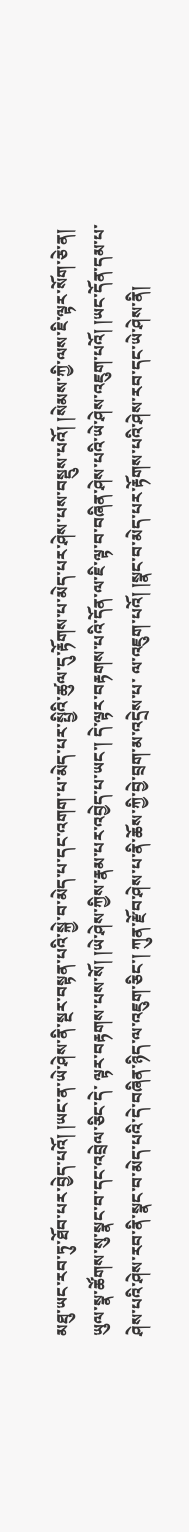མཐུ་ཡང་རབ་ཏུ་ཐོབ་པར་བྱེད་པའོ། །ཡང་ན་ཡེ་ཤེས་ནི་སྔར་བསྟན་པའི་སྐྱེ་བ་མེད་པ་དང་འགག་པ་མེད་པར་སྤྱིའི་ཚུལ་དུ་རྟོགས་པ་མེད་པར་ཤེས་པས་བསྡུས་པའོ། །སེམས་ཀྱི་ལས་ཇི་ལྟར་སོག་ཅེ་ན། ཡུལ་སྣ་ཚོགས་སུ་སྣང་བ་དང་འབྲེལ་ཅིང་དེ་ ལྟར་བརྟགས་པས་སོ། །ཡེ་ཤེས་ཀྱིས་རྣམ་པར་འབྱེད་པ་ཡང་། དེ་ལྟར་བརྟགས་པའི་དོན་ལ་ཇི་ལྟ་བ་བཞིན་ཤེས་པའི་ཡེ་ཤེས་འཇུག་པའོ། །ཡང་དོན་དམ་པ་ཤེས་པའི་ཤེས་རབ་ནི་སྣང་བ་མེད་པའི་དེ་བཞིན་ཉིད་ལ་འཇུག་ཅིང་། ཀུན་རྫོབ་ཤེས་པ་ནི་ཆོས་ཀྱི་བྱེ་བྲག་མ་འདྲེས་པ་ ལ་འཇུག་པའོ། །སྣང་བ་མེད་པར་རྟོགས་པའི་ཤེས་རབ་དང་ཡེ་ཤེས་ནི།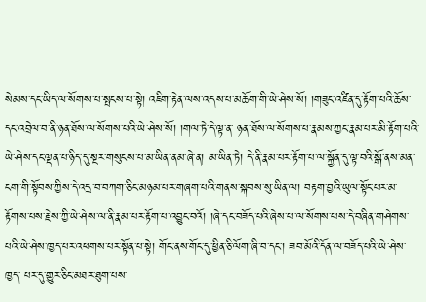སེམས་དང་ཡིད་ལ་སོགས་པ་སྤངས་པ་སྟེ། འཇིག་རྟེན་ལས་འདས་པ་མཆོག་གི་ཡེ་ཤེས་སོ། །གཟུང་འཛིན་དུ་རྟོག་པའི་ཆོས་དང་འབྲེལ་བ་ནི་ཉན་ཐོས་ལ་སོགས་པའི་ཡེ་ཤེས་སོ། །གལ་ཏེ་དེ་ལྟ་ན་ ཉན་ཐོས་ལ་སོགས་པ་རྣམས་ཀྱང་རྣམ་པར་མི་རྟོག་པའི་ཡེ་ཤེས་དང་ལྡན་པ་ཉིད་དུ་སྔར་གསུངས་པ་མ་ཡིན་ནམ་ཞེ་ན། མ་ཡིན་ཏེ། དེ་ནི་རྣམ་པར་རྟོག་པ་ལ་སྐྱོན་དུ་ལྟ་བའི་སྒོ་ནས་མན་ངག་གི་སྟོབས་ཀྱིས་དེ་འདྲ་བ་བཀག་ཅིང་མཉམ་པར་གཞག་པའི་གནས་སྐབས་སུ་ཡིན་ལ། བརྟག་བྱའི་ཡུལ་སྟོང་པར་མ་རྟོགས་པས་རྗེས་ཀྱི་ཡེ་ཤེས་ལ་ནི་རྣམ་པར་རྟོག་པ་འབྱུང་བའོ། །ཞེ་དང་བཟོད་པའི་ཞེས་པ་ལ་སོགས་པས་དེ་བཞིན་གཤེགས་པའི་ཡེ་ཤེས་ཁྱད་པར་འཕགས་པར་སྟོན་པ་སྟེ། གོང་ནས་གོང་དུ་ཕྱིན་ཅི་ལོག་ཞི་བ་དང་། ཟབ་མོའི་དོན་ལ་བཟོད་པའི་ཡེ་ཤེས་ཁྱད་ པར་དུ་གྱུར་ཅིང་མཐར་ཐུག་པས་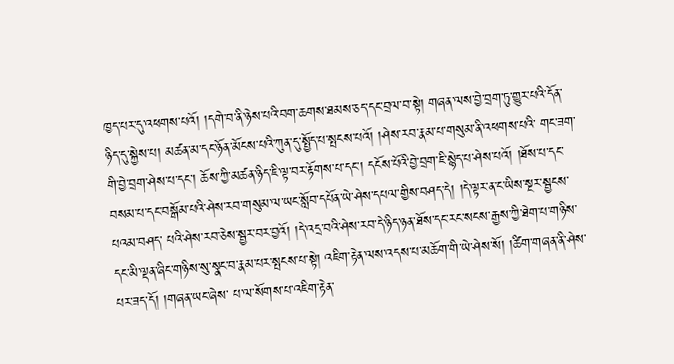ཁྱད་པར་དུ་འཕགས་པའོ། །དགེ་བ་ནི་ཉེས་པའི་བག་ཆགས་ཐམས་ཅད་དང་བྲལ་བ་སྟེ། གཞན་ལས་བྱེ་བྲག་ཏུ་གྱུར་པའི་དོན་ཉིད་དུ་སྐྱེས་པ། མཚན་མ་དང་ཉོན་མོངས་པའི་ཀུན་དུ་སྤྱོད་པ་སྤངས་པའོ། །ཤེས་རབ་རྣམ་པ་གསུམ་ནི་འཕགས་པའི་ གང་ཟག་གི་བྱེ་བྲག་ཤེས་པ་དང་། ཆོས་ཀྱི་མཚན་ཉིད་ཇི་ལྟ་བར་རྟོགས་པ་དང་། དངོས་པོའི་བྱེ་བྲག་ཇི་སྙེད་པ་ཤེས་པའོ། །ཐོས་པ་དང་བསམ་པ་དང་བསྒོམ་པའི་ཤེས་རབ་གསུམ་ལ་ཡང་སློབ་དཔོན་ཡེ་ཤེས་དཔལ་གྱིས་བཤད་དེ། །དེ་ལྟར་ན་ང་ཡིས་སྔར་སྦྱངས་པའམ་བཤད་ པའི་ཤེས་རབ་ཅེས་སྦྱར་བར་བྱའོ། །དེ་འདྲ་བའི་ཤེས་རབ་དེ་ཉིད་ཉན་ཐོས་དང་རང་སངས་རྒྱས་ཀྱི་ཐེག་པ་གཉིས་དང་མི་ལྡན་ཞིང་གཉིས་སུ་སྣང་བ་རྣམ་པར་སྤངས་པ་སྟེ། འཇིག་རྟེན་ལས་འདས་པ་མཆོག་གི་ཡེ་ཤེས་སོ། །ཚིག་གཞན་ནི་ཤེས་པར་ཟད་དོ། །གཞན་ཡང་ཞེས་ པ་ལ་སོགས་པ་འཇིག་རྟེན་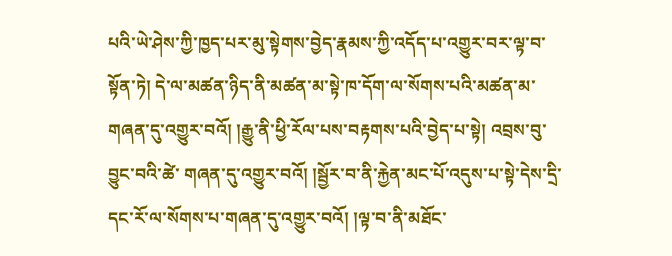པའི་ཡེ་ཤེས་ཀྱི་ཁྱད་པར་མུ་སྟེགས་བྱེད་རྣམས་ཀྱི་འདོད་པ་འགྱུར་བར་ལྟ་བ་སྟོན་ཏེ། དེ་ལ་མཚན་ཉིད་ནི་མཚན་མ་སྟེ་ཁ་དོག་ལ་སོགས་པའི་མཚན་མ་གཞན་དུ་འགྱུར་བའོ། །རྒྱུ་ནི་ཕྱི་རོལ་པས་བརྟགས་པའི་བྱེད་པ་སྟེ། འབྲས་བུ་བྱུང་བའི་ཚེ་ གཞན་དུ་འགྱུར་བའོ། །སྦྱོར་བ་ནི་རྐྱེན་མང་པོ་འདུས་པ་སྟེ་དེས་དྲི་དང་རོ་ལ་སོགས་པ་གཞན་དུ་འགྱུར་བའོ། །ལྟ་བ་ནི་མཐོང་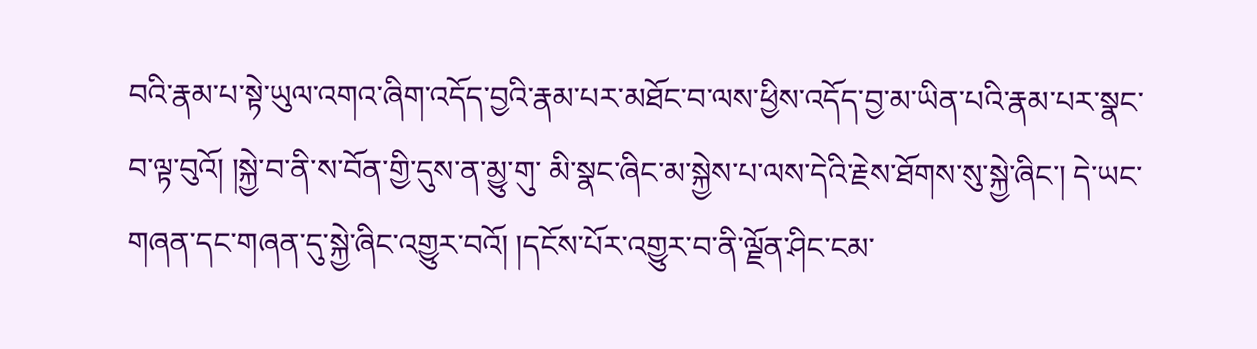བའི་རྣམ་པ་སྟེ་ཡུལ་འགའ་ཞིག་འདོད་བྱའི་རྣམ་པར་མཐོང་བ་ལས་ཕྱིས་འདོད་བྱ་མ་ཡིན་པའི་རྣམ་པར་སྣང་བ་ལྟ་བུའོ། །སྐྱེ་བ་ནི་ས་བོན་གྱི་དུས་ན་མྱུ་གུ་ མི་སྣང་ཞིང་མ་སྐྱེས་པ་ལས་དེའི་རྗེས་ཐོགས་སུ་སྐྱེ་ཞིང་། དེ་ཡང་གཞན་དང་གཞན་དུ་སྐྱེ་ཞིང་འགྱུར་བའོ། །དངོས་པོར་འགྱུར་བ་ནི་ལྗོན་ཤིང་ངམ་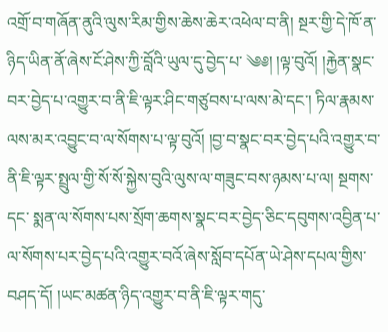འགྲོ་བ་གཞོན་ནུའི་ལུས་རིམ་གྱིས་ཆེས་ཆེར་འཕེལ་བ་ནི། སྔར་གྱི་དེ་ཁོ་ན་ཉིད་ཡིན་ནོ་ཞེས་ངོ་ཤེས་ཀྱི་བློའི་ཡུལ་དུ་བྱེད་པ་ ༄༅། །ལྟ་བུའོ། །རྐྱེན་སྣང་བར་བྱེད་པ་འགྱུར་བ་ནི་ཇི་ལྟར་ཤིང་གཙུབས་པ་ལས་མེ་དང་། ཏིལ་རྣམས་ལས་མར་འབྱུང་བ་ལ་སོགས་པ་ལྟ་བུའོ། །བྱ་བ་སྣང་བར་བྱེད་པའི་འགྱུར་བ་ནི་ཇི་ལྟར་སྤྲུལ་གྱི་སོ་སོ་སྐྱེས་བུའི་ལུས་ལ་གཟུང་བས་ཉམས་པ་ལ། སྔགས་དང་ སྨན་ལ་སོགས་པས་སྲོག་ཆགས་སྣང་བར་བྱེད་ཅིང་དབུགས་འབྱིན་པ་ལ་སོགས་པར་བྱེད་པའི་འགྱུར་བའོ་ཞེས་སློབ་དཔོན་ཡེ་ཤེས་དཔལ་གྱིས་བཤད་དོ། །ཡང་མཚན་ཉིད་འགྱུར་བ་ནི་ཇི་ལྟར་གདུ་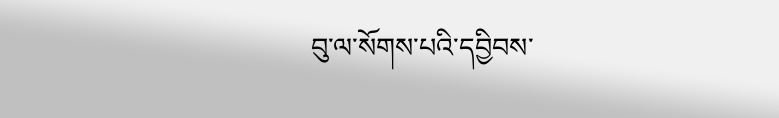བུ་ལ་སོགས་པའི་དབྱིབས་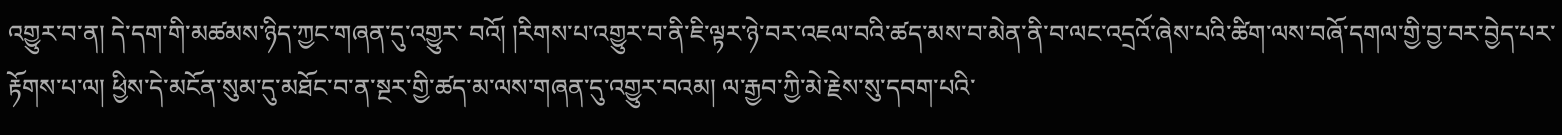འགྱུར་བ་ན། དེ་དག་གི་མཚམས་ཉིད་ཀྱང་གཞན་དུ་འགྱུར་ བའོ། །རིགས་པ་འགྱུར་བ་ནི་ཇི་ལྟར་ཉེ་བར་འཇལ་བའི་ཚད་མས་བ་མེན་ནི་བ་ལང་འདྲའོ་ཞེས་པའི་ཚིག་ལས་བཞོ་དགལ་གྱི་བྱ་བར་བྱེད་པར་རྟོགས་པ་ལ། ཕྱིས་དེ་མངོན་སུམ་དུ་མཐོང་བ་ན་སྔར་གྱི་ཚད་མ་ལས་གཞན་དུ་འགྱུར་བའམ། ལ་རྒྱབ་ཀྱི་མེ་རྗེས་སུ་དབག་པའི་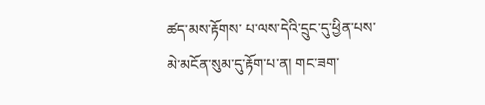ཚད་མས་རྟོགས་ པ་ལས་དེའི་དྲུང་དུ་ཕྱིན་པས་མེ་མངོན་སུམ་དུ་རྟོག་པ་ན། གང་ཟག་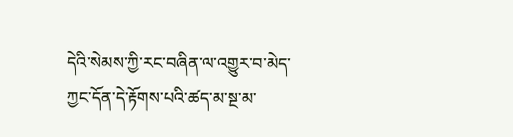དེའི་སེམས་ཀྱི་རང་བཞིན་ལ་འགྱུར་བ་མེད་ཀྱང་དོན་དེ་རྟོགས་པའི་ཚད་མ་སྔ་མ་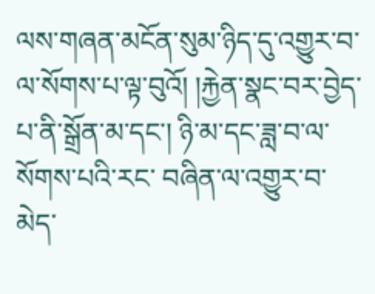ལས་གཞན་མངོན་སུམ་ཉིད་དུ་འགྱུར་བ་ལ་སོགས་པ་ལྟ་བུའོ། །རྐྱེན་སྣང་བར་བྱེད་པ་ནི་སྒྲོན་མ་དང་། ཉི་མ་དང་ཟླ་བ་ལ་སོགས་པའི་རང་ བཞིན་ལ་འགྱུར་བ་མེད་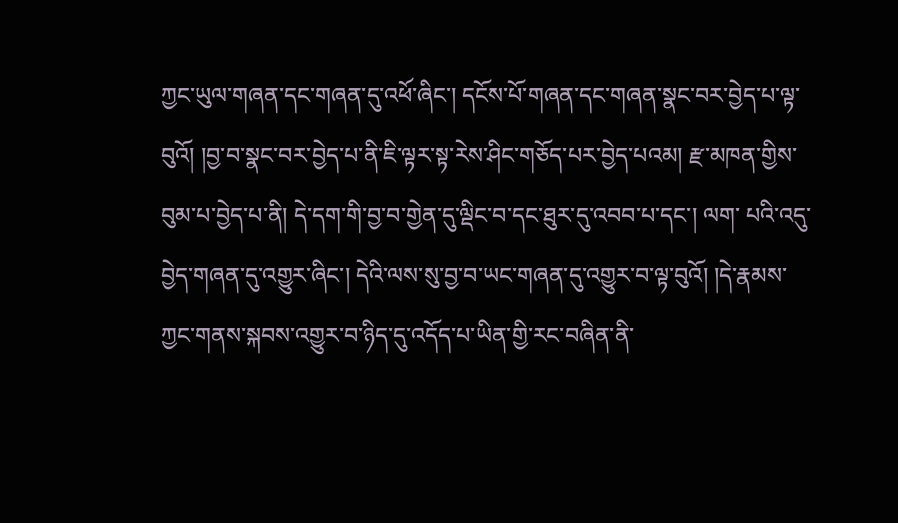ཀྱང་ཡུལ་གཞན་དང་གཞན་དུ་འཕོ་ཞིང་། དངོས་པོ་གཞན་དང་གཞན་སྣང་བར་བྱེད་པ་ལྟ་བུའོ། །བྱ་བ་སྣང་བར་བྱེད་པ་ནི་ཇི་ལྟར་སྟ་རེས་ཤིང་གཅོད་པར་བྱེད་པའམ། རྫ་མཁན་གྱིས་བུམ་པ་བྱེད་པ་ནི། དེ་དག་གི་བྱ་བ་གྱེན་དུ་ལྡིང་བ་དང་ཐུར་དུ་འབབ་པ་དང་། ལག་ པའི་འདུ་བྱེད་གཞན་དུ་འགྱུར་ཞིང་། དེའི་ལས་སུ་བྱ་བ་ཡང་གཞན་དུ་འགྱུར་བ་ལྟ་བུའོ། །དེ་རྣམས་ཀྱང་གནས་སྐབས་འགྱུར་བ་ཉིད་དུ་འདོད་པ་ཡིན་གྱི་རང་བཞིན་ནི་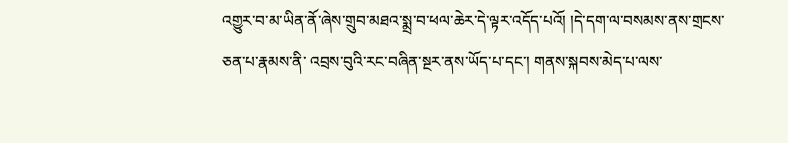འགྱུར་བ་མ་ཡིན་ནོ་ཞེས་གྲུབ་མཐའ་སྨྲ་བ་ཕལ་ཆེར་དེ་ལྟར་འདོད་པའོ། །དེ་དག་ལ་བསམས་ནས་གྲངས་ཅན་པ་རྣམས་ནི་ འབྲས་བུའི་རང་བཞིན་སྔར་ནས་ཡོད་པ་དང་། གནས་སྐབས་མེད་པ་ལས་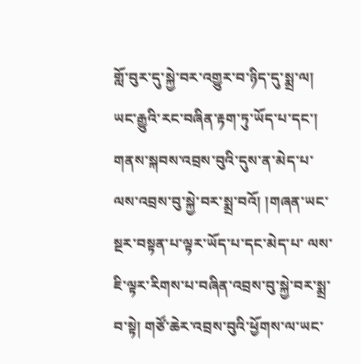གློ་བུར་དུ་སྐྱེ་བར་འགྱུར་བ་ཉིད་དུ་སྨྲ་ལ། ཡང་རྒྱུའི་རང་བཞིན་རྟག་ཏུ་ཡོད་པ་དང་། གནས་སྐབས་འབྲས་བུའི་དུས་ན་མེད་པ་ལས་འབྲས་བུ་སྐྱེ་བར་སྨྲ་བའོ། །གཞན་ཡང་སྔར་བསྟན་པ་ལྟར་ཡོད་པ་དང་མེད་པ་ ལས་ཇི་ལྟར་རིགས་པ་བཞིན་འབྲས་བུ་སྐྱེ་བར་སྨྲ་བ་སྟེ། གཙོ་ཆེར་འབྲས་བུའི་ཕྱོགས་ལ་ཡང་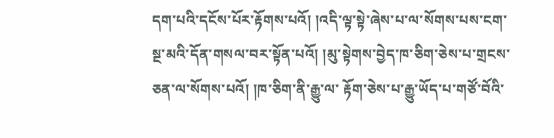དག་པའི་དངོས་པོར་རྟོགས་པའོ། །འདི་ལྟ་སྟེ་ཞེས་པ་ལ་སོགས་པས་ངག་སྔ་མའི་དོན་གསལ་བར་སྟོན་པའོ། །མུ་སྟེགས་བྱེད་ཁ་ཅིག་ཅེས་པ་གྲངས་ཅན་ལ་སོགས་པའོ། །ཁ་ཅིག་ནི་རྒྱུ་ལ་ རྟོག་ཅེས་པ་རྒྱུ་ཡོད་པ་གཙོ་བོའི་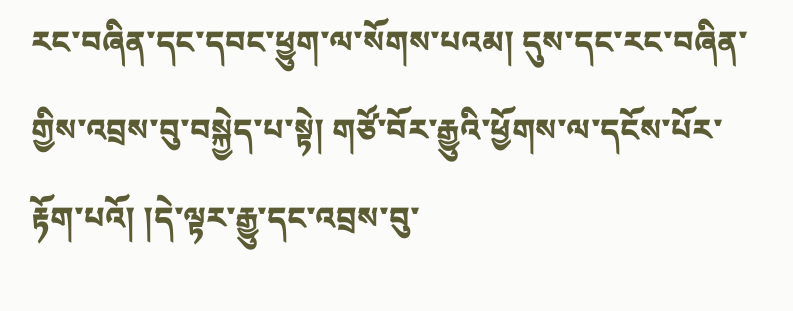རང་བཞིན་དང་དབང་ཕྱུག་ལ་སོགས་པའམ། དུས་དང་རང་བཞིན་གྱིས་འབྲས་བུ་བསྐྱེད་པ་སྟེ། གཙོ་བོར་རྒྱུའི་ཕྱོགས་ལ་དངོས་པོར་རྟོག་པའོ། །དེ་ལྟར་རྒྱུ་དང་འབྲས་བུ་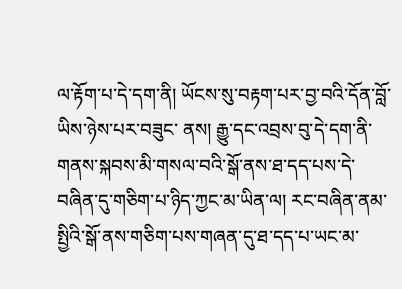ལ་རྟོག་པ་དེ་དག་ནི། ཡོངས་སུ་བརྟག་པར་བྱ་བའི་དོན་བློ་ཡིས་ཉེས་པར་བཟུང་ ནས། རྒྱུ་དང་འབྲས་བུ་དེ་དག་ནི་གནས་སྐབས་མི་གསལ་བའི་སྒོ་ནས་ཐ་དད་པས་དེ་བཞིན་དུ་གཅིག་པ་ཉིད་ཀྱང་མ་ཡིན་ལ། རང་བཞིན་ནམ་སྤྱིའི་སྒོ་ནས་གཅིག་པས་གཞན་དུ་ཐ་དད་པ་ཡང་མ་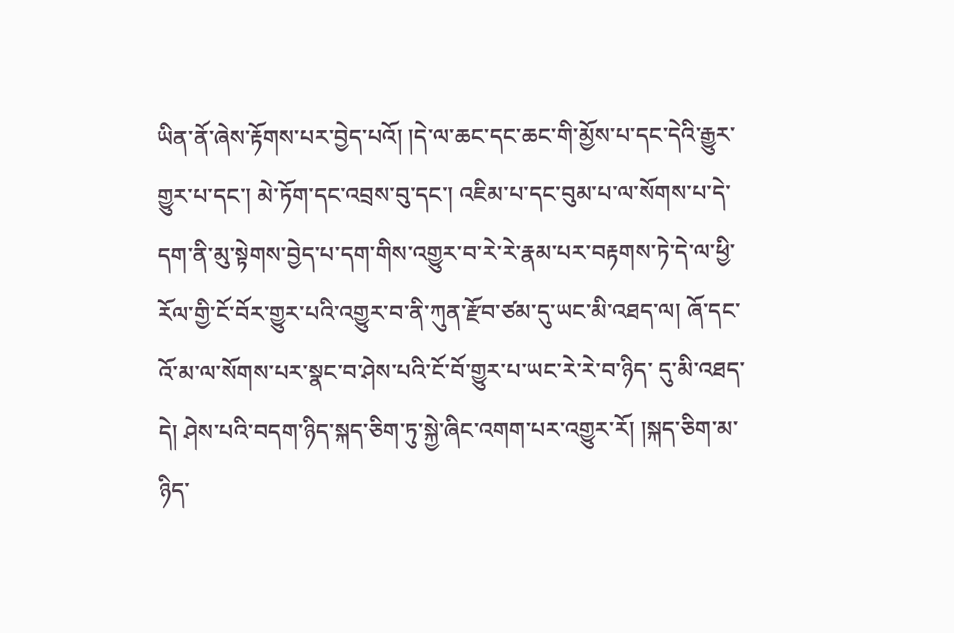ཡིན་ནོ་ཞེས་རྟོགས་པར་བྱེད་པའོ། །དེ་ལ་ཆང་དང་ཆང་གི་མྱོས་པ་དང་དེའི་རྒྱུར་གྱུར་པ་དང་། མེ་ཏོག་དང་འབྲས་བུ་དང་། འཇིམ་པ་དང་བུམ་པ་ལ་སོགས་པ་དེ་དག་ནི་མུ་སྟེགས་བྱེད་པ་དག་གིས་འགྱུར་བ་རེ་རེ་རྣམ་པར་བརྟགས་ཏེ་དེ་ལ་ཕྱི་རོལ་གྱི་ངོ་བོར་གྱུར་པའི་འགྱུར་བ་ནི་ཀུན་རྫོབ་ཙམ་དུ་ཡང་མི་འཐད་ལ། ཞོ་དང་འོ་མ་ལ་སོགས་པར་སྣང་བ་ཤེས་པའི་ངོ་བོ་གྱུར་པ་ཡང་རེ་རེ་བ་ཉིད་ དུ་མི་འཐད་དེ། ཤེས་པའི་བདག་ཉིད་སྐད་ཅིག་ཏུ་སྐྱེ་ཞིང་འགག་པར་འགྱུར་རོ། །སྐད་ཅིག་མ་ཉིད་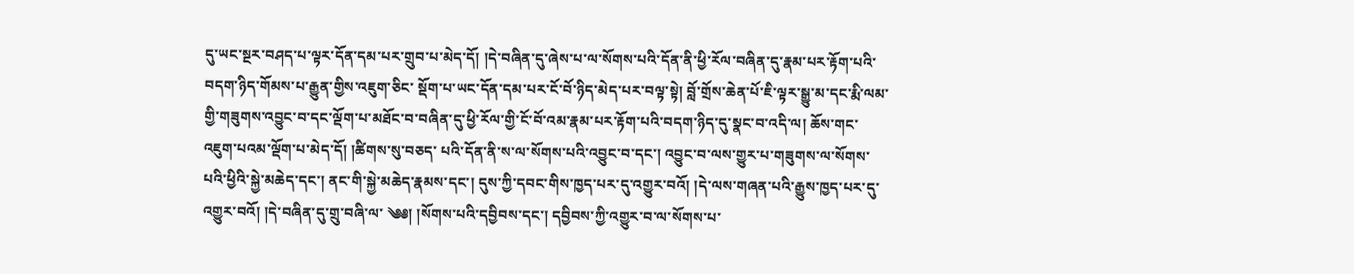དུ་ཡང་སྔར་བཤད་པ་ལྟར་དོན་དམ་པར་གྲུབ་པ་མེད་དོ། །དེ་བཞིན་དུ་ཞེས་པ་ལ་སོགས་པའི་དོན་ནི་ཕྱི་རོལ་བཞིན་དུ་རྣམ་པར་རྟོག་པའི་བདག་ཉིད་གོམས་པ་རྒྱུན་གྱིས་འཇུག་ཅིང་ སྡོག་པ་ཡང་དོན་དམ་པར་ངོ་བོ་ཉིད་མེད་པར་བལྟ་སྟེ། བློ་གྲོས་ཆེན་པོ་ཇི་ལྟར་སྒྱུ་མ་དང་རྨི་ལམ་གྱི་གཟུགས་འབྱུང་བ་དང་ལྡོག་པ་མཐོང་བ་བཞིན་དུ་ཕྱི་རོལ་གྱི་ངོ་བོ་འམ་རྣམ་པར་རྟོག་པའི་བདག་ཉིད་དུ་སྣང་བ་འདི་ལ། ཆོས་གང་འཇུག་པའམ་ལྡོག་པ་མེད་དོ། །ཚིགས་སུ་བཅད་ པའི་དོན་ནི་ས་ལ་སོགས་པའི་འབྱུང་བ་དང་། འབྱུང་བ་ལས་གྱུར་པ་གཟུགས་ལ་སོགས་པའི་ཕྱིའི་སྐྱེ་མཆེད་དང་། ནང་གི་སྐྱེ་མཆེད་རྣམས་དང་། དུས་ཀྱི་དབང་གིས་ཁྱད་པར་དུ་འགྱུར་བའོ། །དེ་ལས་གཞན་པའི་རྒྱུས་ཁྱད་པར་དུ་འགྱུར་བའོ། །དེ་བཞིན་དུ་གྲུ་བཞི་ལ་ ༄༅། །སོགས་པའི་དབྱིབས་དང་། དབྱིབས་ཀྱི་འགྱུར་བ་ལ་སོགས་པ་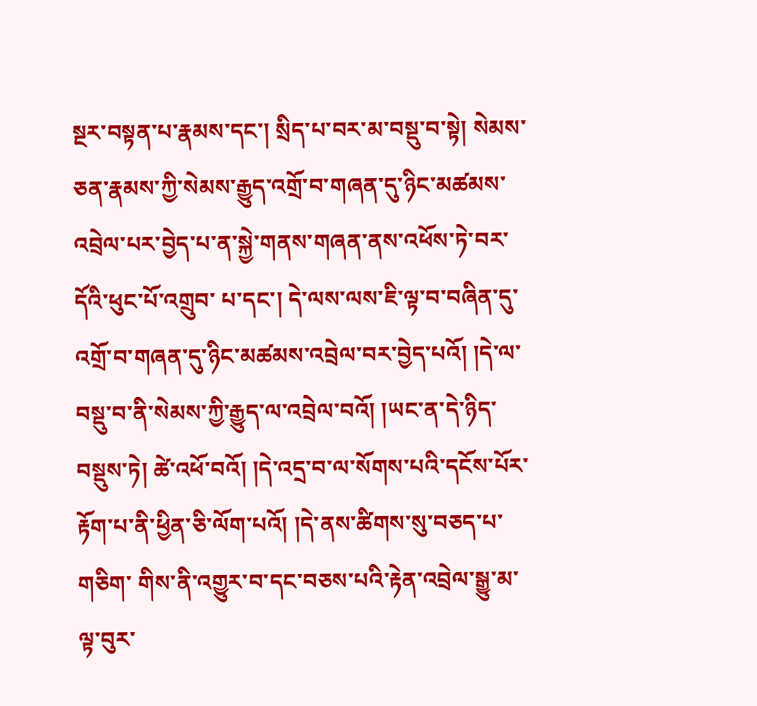སྔར་བསྟན་པ་རྣམས་དང་། སྲིད་པ་བར་མ་བསྡུ་བ་སྟེ། སེམས་ཅན་རྣམས་ཀྱི་སེམས་རྒྱུད་འགྲོ་བ་གཞན་དུ་ཉིང་མཚམས་འབྲེལ་པར་བྱེད་པ་ན་སྐྱེ་གནས་གཞན་ནས་འཕོས་ཏེ་བར་དོའི་ཕུང་པོ་འགྲུབ་ པ་དང་། དེ་ལས་ལས་ཇི་ལྟ་བ་བཞིན་དུ་འགྲོ་བ་གཞན་དུ་ཉིང་མཚམས་འབྲེལ་བར་བྱེད་པའོ། །དེ་ལ་བསྡུ་བ་ནི་སེམས་ཀྱི་རྒྱུད་ལ་འབྲེལ་བའོ། །ཡང་ན་དེ་ཉིད་བསྡུས་ཏེ། ཚེ་འཕོ་བའོ། །དེ་འདྲ་བ་ལ་སོགས་པའི་དངོས་པོར་རྟོག་པ་ནི་ཕྱིན་ཅི་ལོག་པའོ། །དེ་ནས་ཚིགས་སུ་བཅད་པ་གཅིག་ གིས་ནི་འགྱུར་བ་དང་བཅས་པའི་རྟེན་འབྲེལ་སྒྱུ་མ་ལྟ་བུར་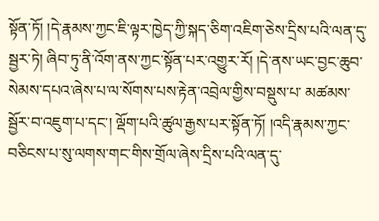སྟོན་ཏོ། །དེ་རྣམས་ཀྱང་ཇི་ལྟར་ཁྱེད་ཀྱི་སྐད་ཅིག་འཇིག་ཅེས་དྲིས་པའི་ལན་དུ་སྦྱར་ཏེ། ཞིབ་ཏུ་ནི་འོག་ནས་ཀྱང་སྟོན་པར་འགྱུར་རོ། །དེ་ནས་ཡང་བྱང་ཆུབ་སེམས་དཔའ་ཞེས་པ་ལ་སོགས་པས་རྟེན་འབྲེལ་གྱིས་བསྡུས་པ་ མཚམས་སྦྱོར་བ་འཇུག་པ་དང་། ལྡོག་པའི་ཚུལ་རྒྱས་པར་སྟོན་ཏོ། །འདི་རྣམས་ཀྱང་བཅིངས་པ་སུ་ལགས་གང་གིས་གྲོལ་ཞེས་དྲིས་པའི་ལན་དུ་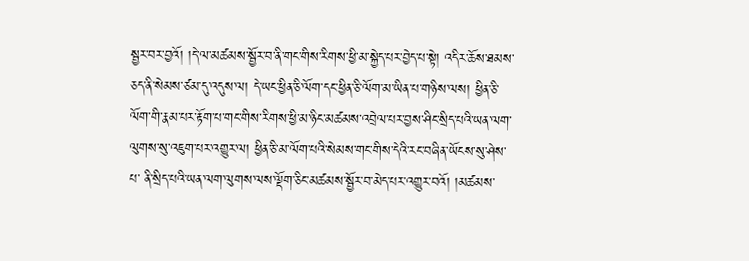སྦྱར་བར་བྱའོ། །དེ་ལ་མཚམས་སྦྱོར་བ་ནི་གང་གིས་རིགས་ཕྱི་མ་སྐྱེད་པར་བྱེད་པ་སྟེ། འདིར་ཆོས་ཐམས་ཅད་ནི་སེམས་ཙམ་དུ་འདུས་ལ། དེ་ཡང་ཕྱིན་ཅི་ལོག་དང་ཕྱིན་ཅི་ལོག་མ་ཡིན་པ་གཉིས་ལས། ཕྱིན་ཅི་ལོག་གི་རྣམ་པར་རྟོག་པ་གང་གིས་རིགས་ཕྱི་མ་ཉིང་མཚམས་འབྲེལ་པར་བྱས་ཤིང་སྲིད་པའི་ཡན་ལག་ལུགས་སུ་འཇུག་པར་འགྱུར་ལ། ཕྱིན་ཅི་མ་ལོག་པའི་སེམས་གང་གིས་དེའི་རང་བཞིན་ཡོངས་སུ་ཤེས་པ་ ནི་སྲིད་པའི་ཡན་ལག་ལུགས་ལས་ལྡོག་ཅིང་མཚམས་སྦྱོར་བ་མེད་པར་འགྱུར་བའོ། །མཚམས་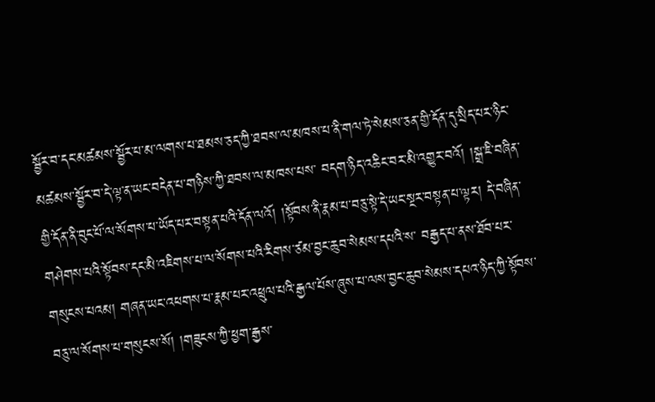སྦྱོར་བ་དང་མཚམས་སྦྱོར་པ་མ་ལགས་པ་ཐམས་ཅད་ཀྱི་ཐབས་ལ་མཁས་པ་ནི་གལ་ཏེ་སེམས་ཅན་གྱི་དོན་དུ་སྲིད་པར་ཉིང་མཚམས་སྦྱོར་བ་དེ་ལྟ་ན་ཡང་བདེན་པ་གཉིས་ཀྱི་ཐབས་ལ་མཁས་པས་ བདག་ཉིད་འཆིང་བར་མི་འགྱུར་བའོ། །སྒྲ་ཇི་བཞིན་གྱི་དོན་ནི་བུང་པོ་ལ་སོགས་པ་ཡོད་པར་བསྟན་པའི་དོན་ལའོ། །སྟོབས་ནི་རྣམ་པ་བཅུ་སྟེ་དེ་ཡང་སྔར་བསྟན་པ་ལྟར། དེ་བཞིན་གཤེགས་པའི་སྟོབས་དང་མི་འཇིགས་པ་ལ་སོགས་པའི་རིགས་ཙམ་བྱང་ཆུབ་སེམས་དཔའི་ས་ བརྒྱད་པ་ནས་ཐོབ་པར་གསུངས་པའམ། གཞན་ཡང་འཕགས་པ་རྣམ་པར་འཕྲུལ་པའི་རྒྱལ་པོས་ཞུས་པ་ལས་བྱང་ཆུབ་སེམས་དཔའ་ཉིད་ཀྱི་སྟོབས་བཅུ་ལ་སོགས་པ་གསུངས་སོ། །གཟུངས་ཀྱི་ཕྱག་རྒྱས་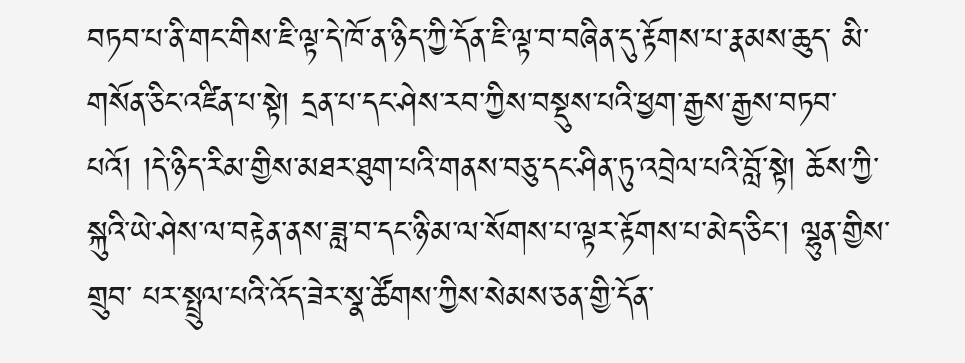བཏབ་པ་ནི་གང་གིས་ཇི་ལྟ་དེ་ཁོ་ན་ཉིད་ཀྱི་དོན་ཇི་ལྟ་བ་བཞིན་དུ་རྟོགས་པ་རྣམས་ཆུད་ མི་གསོན་ཅིང་འཛིན་པ་སྟེ། དྲན་པ་དང་ཤེས་རབ་ཀྱིས་བསྡུས་པའི་ཕྱག་རྒྱས་རྒྱས་བཏབ་པའོ། །དེ་ཉིད་རིམ་གྱིས་མཐར་ཐུག་པའི་གནས་བཅུ་དང་ཤིན་ཏུ་འབྲེལ་པའི་བློ་སྟེ། ཆོས་ཀྱི་སྐུའི་ཡེ་ཤེས་ལ་བརྟེན་ནས་ཟླ་བ་དང་ཉི་མ་ལ་སོགས་པ་ལྟར་རྟོགས་པ་མེད་ཅིང་། ལྷུན་གྱིས་གྲུབ་ པར་སྤྲུལ་པའི་འོད་ཟེར་སྣ་ཚོགས་ཀྱིས་སེམས་ཅན་གྱི་དོན་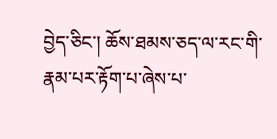བྱེད་ཅིང་། ཆོས་ཐམས་ཅད་ལ་རང་གི་རྣམ་པར་རྟོག་པ་ཞེས་པ་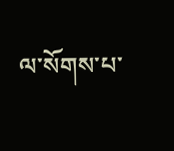ལ་སོགས་པ་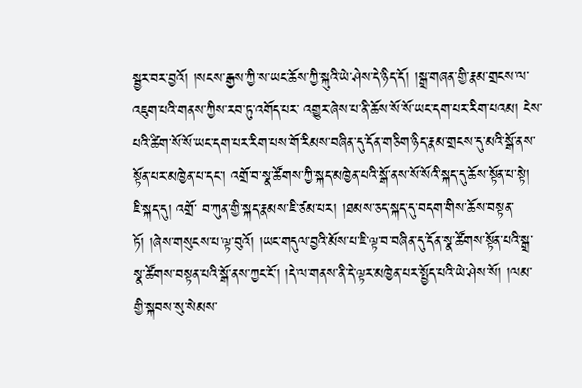སྦྱར་བར་བྱའོ། །སངས་རྒྱས་ཀྱི་ས་ཡང་ཆོས་ཀྱི་སྐུའི་ཡེ་ཤེས་དེ་ཉིད་དོ། །སྒྲ་གཞན་གྱི་རྣམ་གྲངས་ལ་འཇུག་པའི་གནས་ཀྱིས་རབ་ཏུ་འགོད་པར་ འགྱུར་ཞེས་པ་ནི་ཆོས་སོ་སོ་ཡང་དག་པར་རིག་པའམ། ངེས་པའི་ཚིག་སོ་སོ་ཡང་དག་པར་རིག་པས་གོ་རིམས་བཞིན་དུ་དོན་གཅིག་ཉིད་རྣམ་གྲངས་དུ་མའི་སྒོ་ནས་སྟོན་པར་མཁྱེན་པ་དང་། འགྲོ་བ་སྣ་ཚོགས་ཀྱི་སྐད་མཁྱེན་པའི་སྒོ་ནས་སོ་སོའི་སྐད་དུ་ཆོས་སྟོན་པ་སྟེ། ཇི་སྐད་དུ། འགྲོ་ བ་ཀུན་གྱི་སྐད་རྣམས་ཇི་ཙམ་པར། །ཐམས་ཅད་སྐད་དུ་བདག་གིས་ཆོས་བསྟན་ཏོ། །ཞེས་གསུངས་པ་ལྟ་བུའོ། །ཡང་གདུལ་བྱའི་མོས་པ་ཇི་ལྟ་བ་བཞིན་དུ་དོན་སྣ་ཚོགས་སྟོན་པའི་སྒྲ་སྣ་ཚོགས་བསྟན་པའི་སྒོ་ནས་ཀྱང་ངོ་། །དེ་ལ་གནས་ནི་དེ་ལྟར་མཁྱེན་པར་སྤྱོད་པའི་ཡེ་ཤེས་སོ། །ལམ་ གྱི་སྐབས་སུ་སེམས་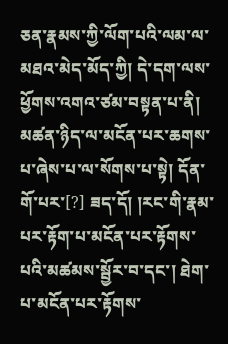ཅན་རྣམས་ཀྱི་ལོག་པའི་ལམ་ལ་མཐའ་མེད་མོད་ཀྱི། དེ་དག་ལས་ཕྱོགས་འགའ་ཙམ་བསྟན་པ་ནི། མཚན་ཉིད་ལ་མངོན་པར་ཆགས་པ་ཞེས་པ་ལ་སོགས་པ་སྟེ། དོན་གོ་པར་[?] ཟད་དོ། །རང་གི་རྣམ་པར་རྟོག་པ་མངོན་པར་རྟོགས་པའི་མཚམས་སྦྱོར་བ་དང་། ཐེག་པ་མངོན་པར་རྟོགས་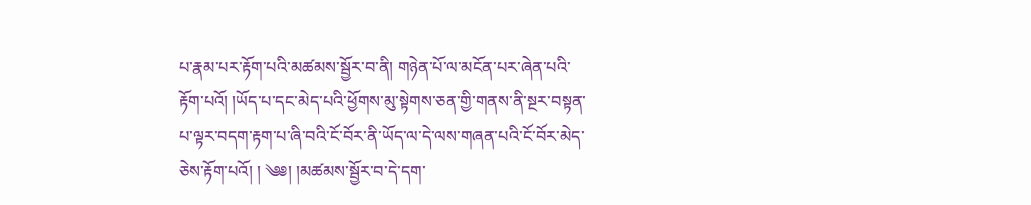པ་རྣམ་པར་རྟོག་པའི་མཚམས་སྦྱོར་བ་ནི། གཉེན་པོ་ལ་མངོན་པར་ཞེན་པའི་རྟོག་པའོ། །ཡོད་པ་དང་མེད་པའི་ཕྱོགས་མུ་སྟེགས་ཅན་གྱི་གནས་ནི་སྔར་བསྟན་པ་ལྟར་བདག་རྟག་པ་ཞི་བའི་ངོ་བོར་ནི་ཡོད་ལ་དེ་ལས་གཞན་པའི་ངོ་བོར་མེད་ཅེས་རྟོག་པའོ། ། ༄༅། །མཚམས་སྦྱོར་བ་དེ་དག་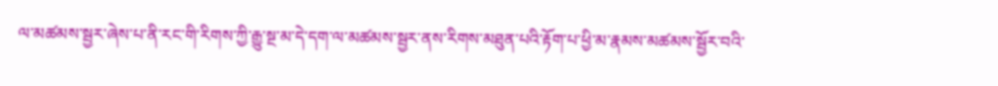ལ་མཚམས་སྦྱར་ཞེས་པ་ནི་རང་གི་རིགས་ཀྱི་རྒྱུ་སྔ་མ་དེ་དག་ལ་མཚམས་སྦྱར་ནས་རིགས་མཐུན་པའི་རྟོག་པ་ཕྱི་མ་རྣམས་མཚམས་སྦྱོར་བའི་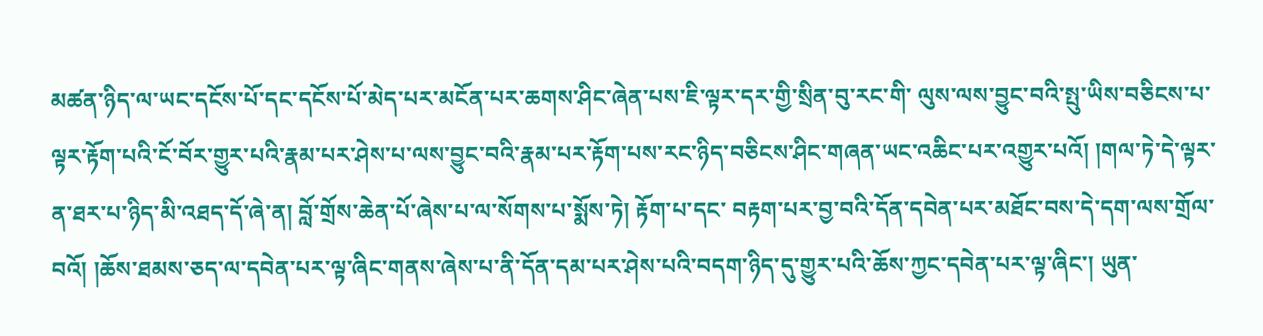མཚན་ཉིད་ལ་ཡང་དངོས་པོ་དང་དངོས་པོ་མེད་པར་མངོན་པར་ཆགས་ཤིང་ཞེན་པས་ཇི་ལྟར་དར་གྱི་སྲིན་བུ་རང་གི་ ལུས་ལས་བྱུང་བའི་སྤུ་ཡིས་བཅིངས་པ་ལྟར་རྟོག་པའི་ངོ་བོར་གྱུར་པའི་རྣམ་པར་ཤེས་པ་ལས་བྱུང་བའི་རྣམ་པར་རྟོག་པས་རང་ཉིད་བཅིངས་ཤིང་གཞན་ཡང་འཆིང་པར་འགྱུར་པའོ། །གལ་ཏེ་དེ་ལྟར་ན་ཐར་པ་ཉིད་མི་འཐད་དོ་ཞེ་ན། བློ་གྲོས་ཆེན་པོ་ཞེས་པ་ལ་སོགས་པ་སྨོས་ཏེ། རྟོག་པ་དང་ བརྟག་པར་བྱ་བའི་དོན་དབེན་པར་མཐོང་བས་དེ་དག་ལས་གྲོལ་བའོ། །ཆོས་ཐམས་ཅད་ལ་དབེན་པར་ལྟ་ཞིང་གནས་ཞེས་པ་ནི་དོན་དམ་པར་ཤེས་པའི་བདག་ཉིད་དུ་གྱུར་པའི་ཆོས་ཀྱང་དབེན་པར་ལྟ་ཞིང་། ཡུན་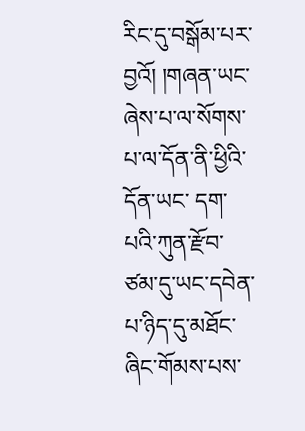རིང་དུ་བསྒོམ་པར་བྱའོ། །གཞན་ཡང་ཞེས་པ་ལ་སོགས་པ་ལ་དོན་ནི་ཕྱིའི་དོན་ཡང་ དག་པའི་ཀུན་རྫོབ་ཙམ་དུ་ཡང་དབེན་པ་ཉིད་དུ་མཐོང་ཞིང་གོམས་པས་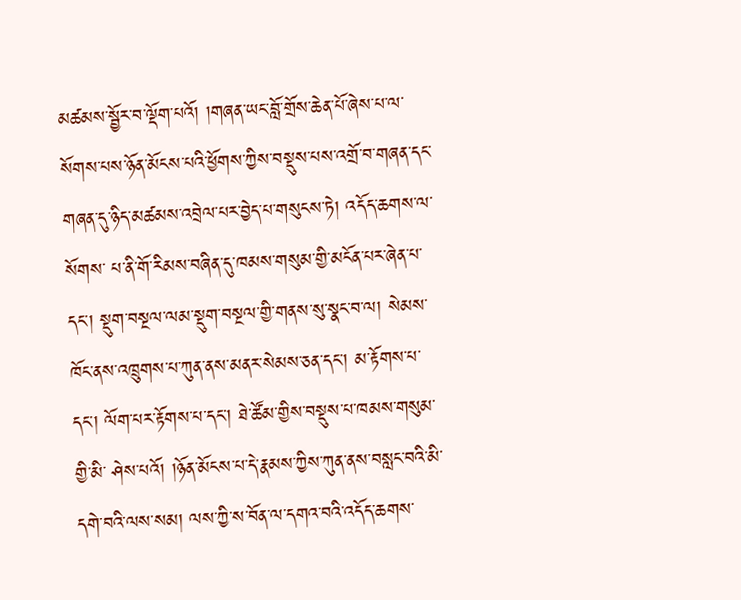མཚམས་སྦྱོར་བ་ལྡོག་པའོ། །གཞན་ཡང་བློ་གྲོས་ཆེན་པོ་ཞེས་པ་ལ་སོགས་པས་ཉོན་མོངས་པའི་ཕྱོགས་ཀྱིས་བསྡུས་པས་འགྲོ་བ་གཞན་དང་གཞན་དུ་ཉིད་མཚམས་འབྲེལ་པར་བྱེད་པ་གསུངས་ཏེ། འདོད་ཆགས་ལ་སོགས་ པ་ནི་གོ་རིམས་བཞིན་དུ་ཁམས་གསུམ་གྱི་མངོན་པར་ཞེན་པ་དང་། སྡུག་བསྔལ་ལམ་སྡུག་བསྔལ་གྱི་གནས་སུ་སྣང་བ་ལ། སེམས་ཁོང་ནས་འཁྲུགས་པ་ཀུན་ནས་མནར་སེམས་ཅན་དང་། མ་རྟོགས་པ་དང་། ལོག་པར་རྟོགས་པ་དང་། ཐེ་ཚོམ་གྱིས་བསྡུས་པ་ཁམས་གསུམ་གྱི་མི་ ཤེས་པའོ། །ཉོན་མོངས་པ་དེ་རྣམས་ཀྱིས་ཀུན་ནས་བསླང་བའི་མི་དགེ་བའི་ལས་སམ། ལས་ཀྱི་ས་བོན་ལ་དགའ་བའི་འདོད་ཆགས་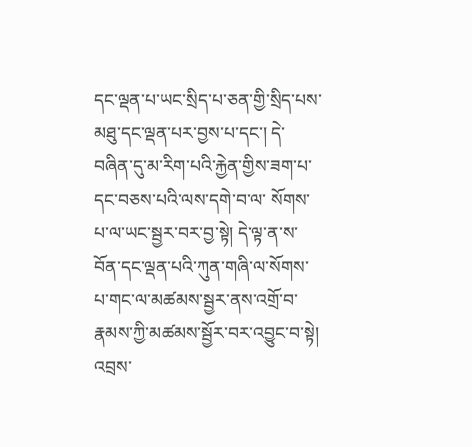དང་ལྡན་པ་ཡང་སྲིད་པ་ཅན་གྱི་སྲིད་པས་མཐུ་དང་ལྡན་པར་བྱས་པ་དང་། དེ་བཞིན་དུ་མ་རིག་པའི་རྐྱེན་གྱིས་ཟག་པ་དང་བཅས་པའི་ལས་དགེ་བ་ལ་ སོགས་པ་ལ་ཡང་སྦྱར་བར་བྱ་སྟེ། དེ་ལྟ་ན་ས་བོན་དང་ལྡན་པའི་ཀུན་གཞི་ལ་སོགས་པ་གང་ལ་མཚམས་སྦྱར་ནས་འགྲོ་བ་རྣམས་ཀྱི་མཚམས་སྦྱོར་བར་འབྱུང་བ་སྟེ། འབྲས་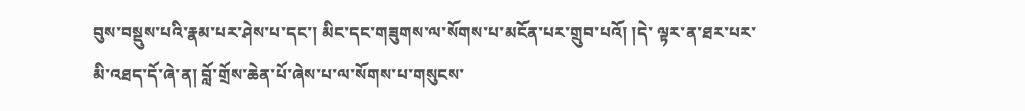བུས་བསྡུས་པའི་རྣམ་པར་ཤེས་པ་དང་། མིང་དང་གཟུགས་ལ་སོགས་པ་མངོན་པར་གྲུབ་པའོ། །དེ་ ལྟར་ན་ཐར་པར་མི་འཐད་དོ་ཞེ་ན། བློ་གྲོས་ཆེན་པོ་ཞེས་པ་ལ་སོགས་པ་གསུངས་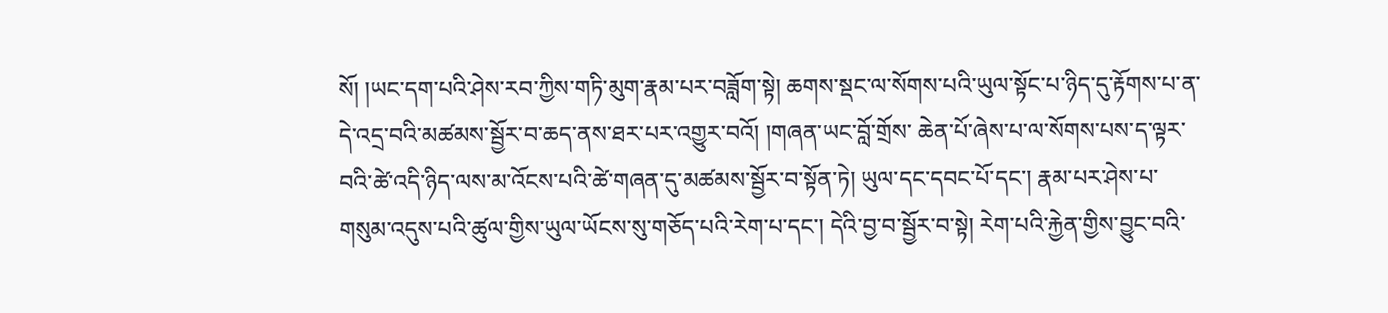སོ། །ཡང་དག་པའི་ཤེས་རབ་ཀྱིས་གཏི་མུག་རྣམ་པར་བཟློག་སྟེ། ཆགས་སྡང་ལ་སོགས་པའི་ཡུལ་སྟོང་པ་ཉིད་དུ་རྟོགས་པ་ན་དེ་འདྲ་བའི་མཚམས་སྦྱོར་བ་ཆད་ནས་ཐར་པར་འགྱུར་བའོ། །གཞན་ཡང་བློ་གྲོས་ ཆེན་པོ་ཞེས་པ་ལ་སོགས་པས་ད་ལྟར་བའི་ཚེ་འདི་ཉིད་ལས་མ་འོངས་པའི་ཚེ་གཞན་དུ་མཚམས་སྦྱོར་བ་སྟོན་ཏེ། ཡུལ་དང་དབང་པོ་དང་། རྣམ་པར་ཤེས་པ་གསུམ་འདུས་པའི་ཚུལ་གྱིས་ཡུལ་ཡོངས་སུ་གཅོད་པའི་རེག་པ་དང་། དེའི་བྱ་བ་སྦྱོར་བ་སྟེ། རེག་པའི་རྐྱེན་གྱིས་བྱུང་བའི་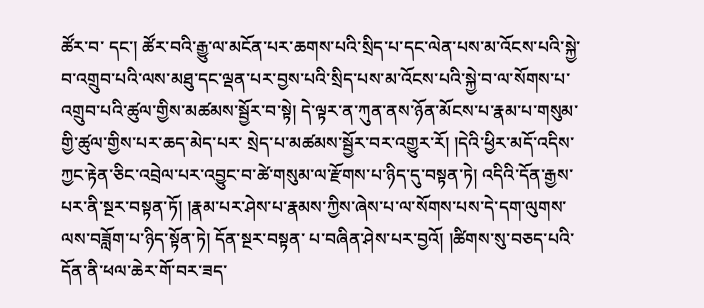ཚོར་བ་ དང་། ཚོར་བའི་རྒྱུ་ལ་མངོན་པར་ཆགས་པའི་སྲིད་པ་དང་ལེན་པས་མ་འོངས་པའི་སྐྱེ་བ་འགྲུབ་པའི་ལས་མཐུ་དང་ལྡན་པར་བྱས་པའི་སྲིད་པས་མ་འོངས་པའི་སྐྱེ་བ་ལ་སོགས་པ་འགྲུབ་པའི་ཚུལ་གྱིས་མཚམས་སྦྱོར་བ་སྟེ། དེ་ལྟར་ན་ཀུན་ནས་ཉོན་མོངས་པ་རྣམ་པ་གསུམ་གྱི་ཚུལ་གྱིས་པར་ཆད་མེད་པར་ སྲེད་པ་མཚམས་སྦྱོར་བར་འགྱུར་རོ། །དེའི་ཕྱིར་མདོ་འདིས་ཀྱང་རྟེན་ཅིང་འབྲེལ་པར་འབྱུང་བ་ཚེ་གསུམ་ལ་རྫོགས་པ་ཉིད་དུ་བསྟན་ཏེ། འདིའི་དོན་རྒྱས་པར་ནི་སྔར་བསྟན་ཏོ། །རྣམ་པར་ཤེས་པ་རྣམས་ཀྱིས་ཞེས་པ་ལ་སོགས་པས་དེ་དག་ལུགས་ལས་བཟློག་པ་ཉིད་སྟོན་ཏེ། དོན་སྔར་བསྟན་ པ་བཞིན་ཤེས་པར་བྱའོ། །ཚིགས་སུ་བཅད་པའི་དོན་ནི་ཕལ་ཆེར་གོ་བར་ཟད་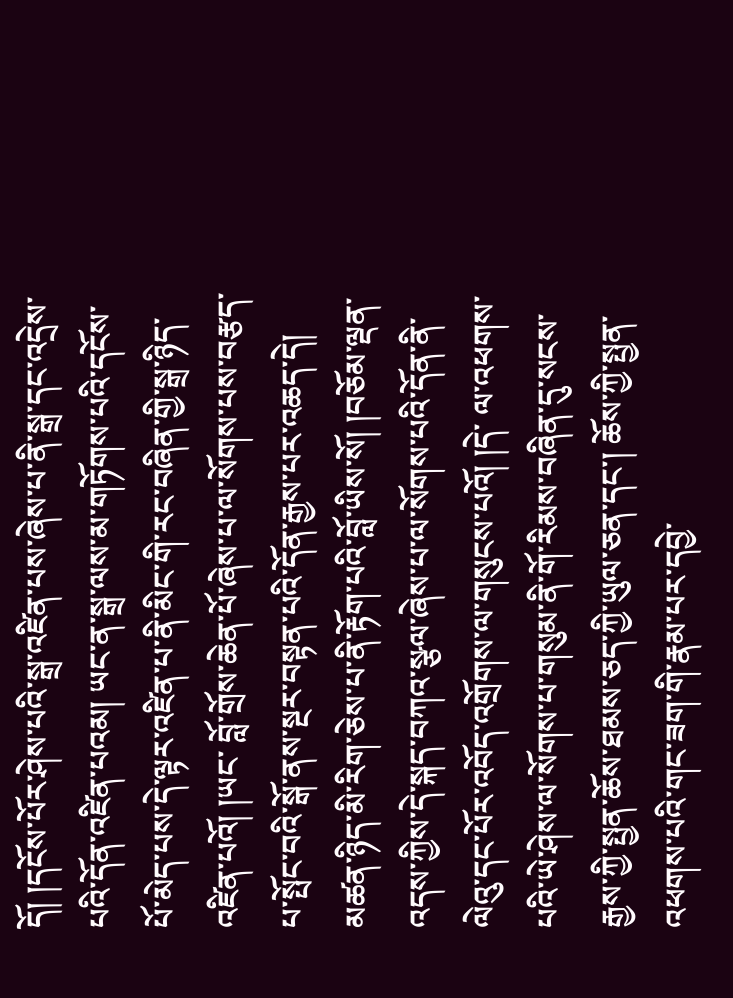དོ། །དངོས་པོར་ཤེས་པའི་སྒྲ་འཛིན་པས་ཞེས་པ་ནི་སྒྲ་དང་འདྲེས་པའི་དོན་འཛིན་པའམ། ཡང་ན་སྒྲ་ལས་མ་གཏོགས་པའི་དངོས་པོ་མེད་པས་དེ་ལྟར་འཛིན་པ་ནི་མིང་གི་རང་བཞིན་གྱི་སྒྲ་ཉིད་འཛིན་པའོ། །ཡང་ བློ་གྲོས་ཆེན་པོ་ཞེས་པ་ལ་སོགས་པས་བརྩད་པ་སྤོང་བའི་སྒོ་ནས་སྔར་བསྟན་པའི་དོན་རྒྱས་པར་འཆད་དེ། མཚན་ཉིད་མི་རིག་ཅེས་པ་ནི་རྟོག་པའི་བློ་ཡིས་སོ། །བཅོམ་ལྡན་འདས་ཀྱིས་དེ་སྐད་བཀའ་སྩལ་ཞེས་པ་ལ་སོགས་པའི་དོན་ནི་ལེའུ་དང་པོར་འབོད་འགྲོགས་ལ་གསུངས་པའོ། །དེ་ ལ་འཕགས་པའི་ཡེ་ཤེས་ལ་སོགས་པ་གསུམ་ནི་གོ་རིམས་བཞིན་དུ་སངས་རྒྱས་ཀྱི་སྤྱན་ཆོས་ཐམས་ཅད་ཀྱི་ཡུལ་ཅན་དང་། ཆོས་ཀྱི་སྤྱན་འཕགས་པའི་གང་ཟག་གི་རྣམ་པར་དབྱེ་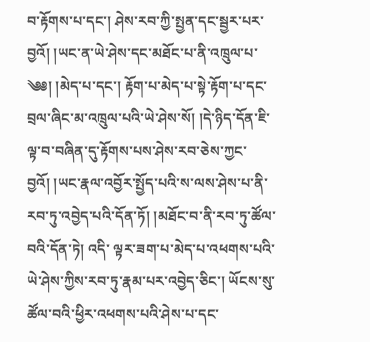བ་རྟོགས་པ་དང་། ཤེས་རབ་ཀྱི་སྤྱན་དང་སྦྱར་པར་བྱའོ། །ཡང་ན་ཡེ་ཤེས་དང་མཐོང་པ་ནི་འཁྲུལ་པ་ ༄༅། །མེད་པ་དང་། རྟོག་པ་མེད་པ་སྟེ་རྟོག་པ་དང་བྲལ་ཞིང་མ་འཁྲུལ་པའི་ཡེ་ཤེས་སོ། །དེ་ཉིད་དོན་ཇི་ལྟ་བ་བཞིན་དུ་རྟོགས་པས་ཤེས་རབ་ཅེས་ཀྱང་བྱའོ། །ཡང་རྣལ་འབྱོར་སྤྱོད་པའི་ས་ལས་ཤེས་པ་ནི་རབ་ཏུ་འབྱེད་པའི་དོན་ཏོ། །མཐོང་བ་ནི་རབ་ཏུ་ཚོལ་བའི་དོན་ཏེ། འདི་ ལྟར་ཟག་པ་མེད་པ་འཕགས་པའི་ཡེ་ཤེས་ཀྱིས་རབ་ཏུ་རྣམ་པར་འབྱེད་ཅིང་། ཡོངས་སུ་ཚོལ་བའི་ཕྱིར་འཕགས་པའི་ཤེས་པ་དང་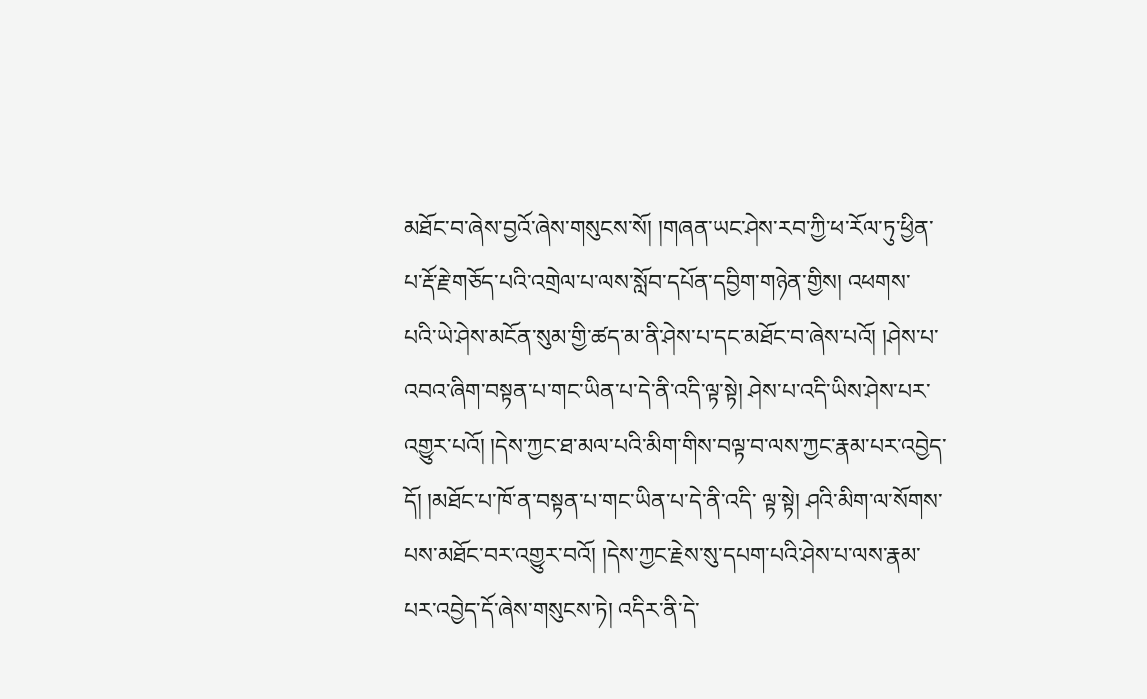མཐོང་བ་ཞེས་བྱའོ་ཞེས་གསུངས་སོ། །གཞན་ཡང་ཤེས་རབ་ཀྱི་ཕ་རོལ་ཏུ་ཕྱིན་པ་རྡོ་རྗེ་གཅོད་པའི་འགྲེལ་པ་ལས་སློབ་དཔོན་དབྱིག་གཉེན་གྱིས། འཕགས་ པའི་ཡེ་ཤེས་མངོན་སུམ་གྱི་ཚད་མ་ནི་ཤེས་པ་དང་མཐོང་བ་ཞེས་པའོ། །ཤེས་པ་འབའ་ཞིག་བསྟན་པ་གང་ཡིན་པ་དེ་ནི་འདི་ལྟ་སྟེ། ཤེས་པ་འདི་ཡིས་ཤེས་པར་འགྱུར་པའོ། །དེས་ཀྱང་ཐ་མལ་པའི་མིག་གིས་བལྟ་བ་ལས་ཀྱང་རྣམ་པར་འབྱེད་དོ། །མཐོང་པ་ཁོ་ན་བསྟན་པ་གང་ཡིན་པ་དེ་ནི་འདི་ ལྟ་སྟེ། ཤའི་མིག་ལ་སོགས་པས་མཐོང་བར་འགྱུར་བའོ། །དེས་ཀྱང་རྗེས་སུ་དཔག་པའི་ཤེས་པ་ལས་རྣམ་པར་འབྱེད་དོ་ཞེས་གསུངས་ཏེ། འདིར་ནི་དེ་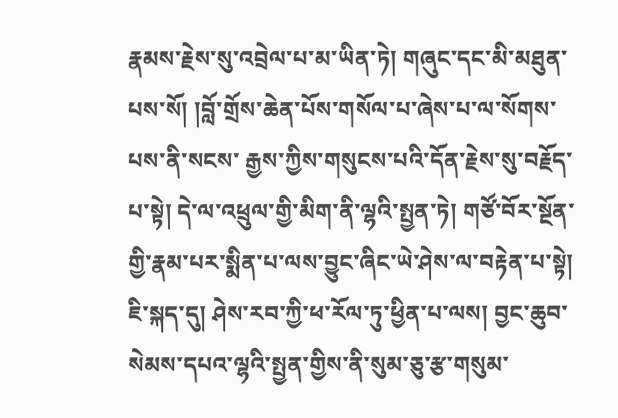རྣམས་རྗེས་སུ་འབྲེལ་པ་མ་ཡིན་ཏེ། གཞུང་དང་མི་མཐུན་པས་སོ། །བློ་གྲོས་ཆེན་པོས་གསོལ་པ་ཞེས་པ་ལ་སོགས་པས་ནི་སངས་ རྒྱས་ཀྱིས་གསུངས་པའི་དོན་རྗེས་སུ་བརྗོད་པ་སྟེ། དེ་ལ་འཕྲུལ་གྱི་མིག་ནི་ལྷའི་སྤྱན་ཏེ། གཙོ་བོར་སྔོན་གྱི་རྣམ་པར་སྨིན་པ་ལས་བྱུང་ཞིང་ཡེ་ཤེས་ལ་བརྟེན་པ་སྟེ། ཇི་སྐད་དུ། ཤེས་རབ་ཀྱི་ཕ་རོལ་ཏུ་ཕྱིན་པ་ལས། བྱང་ཆུབ་སེམས་དཔའ་ལྷའི་སྤྱན་གྱིས་ནི་སུམ་ཅུ་རྩ་གསུམ་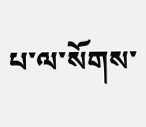པ་ལ་སོགས་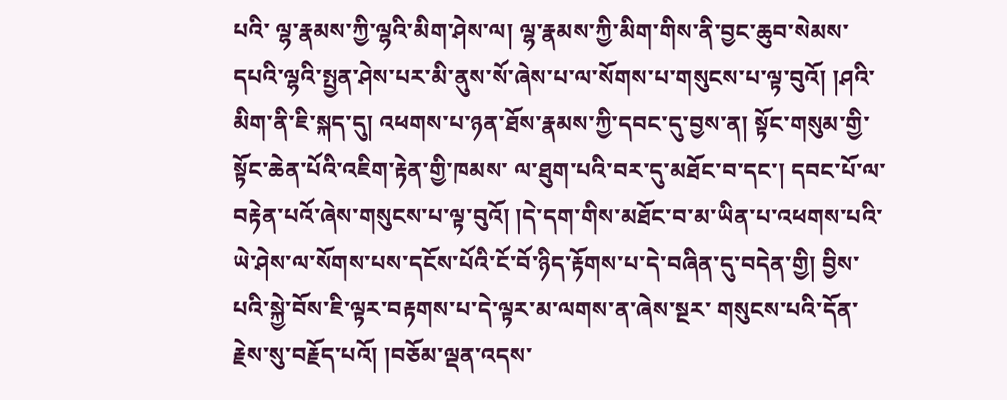པའི་ ལྷ་རྣམས་ཀྱི་ལྷའི་མིག་ཤེས་ལ། ལྷ་རྣམས་ཀྱི་མིག་གིས་ནི་བྱང་ཆུབ་སེམས་དཔའི་ལྷའི་སྤྱན་ཤེས་པར་མི་ནུས་སོ་ཞེས་པ་ལ་སོགས་པ་གསུངས་པ་ལྟ་བུའོ། །ཤའི་མིག་ནི་ཇི་སྐད་དུ། འཕགས་པ་ཉན་ཐོས་རྣམས་ཀྱི་དབང་དུ་བྱས་ན། སྟོང་གསུམ་གྱི་སྟོང་ཆེན་པོའི་འཇིག་རྟེན་གྱི་ཁམས་ ལ་ཐུག་པའི་བར་དུ་མཐོང་བ་དང་། དབང་པོ་ལ་བརྟེན་པའོ་ཞེས་གསུངས་པ་ལྟ་བུའོ། །དེ་དག་གིས་མཐོང་བ་མ་ཡིན་པ་འཕགས་པའི་ཡེ་ཤེས་ལ་སོགས་པས་དངོས་པོའི་ངོ་བོ་ཉིད་རྟོགས་པ་དེ་བཞིན་དུ་བདེན་གྱི། བྱིས་པའི་སྐྱེ་བོས་ཇི་ལྟར་བརྟགས་པ་དེ་ལྟར་མ་ལགས་ན་ཞེས་སྔར་ གསུངས་པའི་དོན་རྗེས་སུ་བརྗོད་པའོ། །བཅོམ་ལྡན་འདས་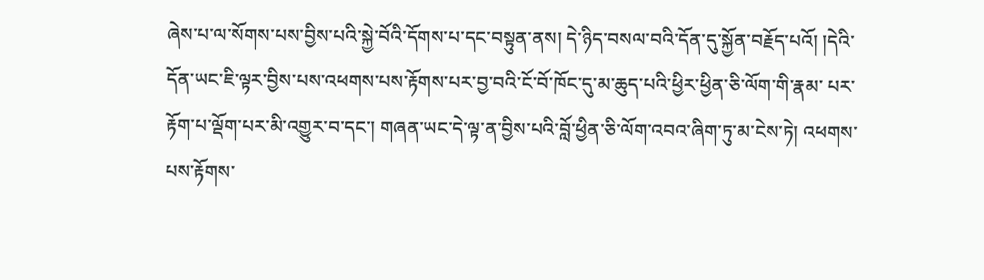ཞེས་པ་ལ་སོགས་པས་བྱིས་པའི་སྐྱེ་བོའི་དོགས་པ་དང་བསྟུན་ནས། དེ་ཉིད་བསལ་བའི་དོན་དུ་སྐྱོན་བརྗོད་པའོ། །དེའི་དོན་ཡང་ཇི་ལྟར་བྱིས་པས་འཕགས་པས་རྟོགས་པར་བྱ་བའི་ངོ་བོ་ཁོང་དུ་མ་ཆུད་པའི་ཕྱིར་ཕྱིན་ཅི་ལོག་གི་རྣམ་ པར་རྟོག་པ་ལྡོག་པར་མི་འགྱུར་བ་དང་། གཞན་ཡང་དེ་ལྟ་ན་བྱིས་པའི་བློ་ཕྱིན་ཅི་ལོག་འབའ་ཞིག་ཏུ་མ་ངེས་ཏེ། འཕགས་པས་རྟོགས་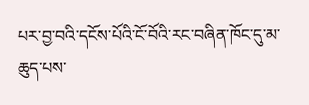པར་བྱ་བའི་དངོས་པོའི་ངོ་བོའི་རང་བཞིན་ཁོང་དུ་མ་ཆུད་པས་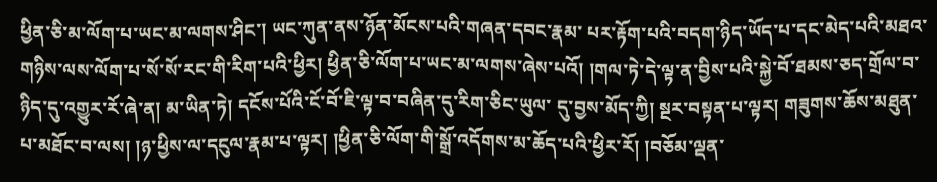ཕྱིན་ཅི་མ་ལོག་པ་ཡང་མ་ལགས་ཤིང་། ཡང་ཀུན་ནས་ཉོན་མོངས་པའི་གཞན་དབང་རྣམ་ པར་རྟོག་པའི་བདག་ཉིད་ཡོད་པ་དང་མེད་པའི་མཐའ་གཉིས་ལས་ལོག་པ་སོ་སོ་རང་གི་རིག་པའི་ཕྱིར། ཕྱིན་ཅི་ལོག་པ་ཡང་མ་ལགས་ཞེས་པའོ། །གལ་ཏེ་དེ་ལྟ་ན་བྱིས་པའི་སྐྱེ་བོ་ཐམས་ཅད་གྲོལ་བ་ཉིད་དུ་འགྱུར་རོ་ཞེ་ན། མ་ཡིན་ཏེ། དངོས་པོའི་ངོ་བོ་ཇི་ལྟ་བ་བཞིན་དུ་རིག་ཅིང་ཡུལ་ དུ་བྱས་མོད་ཀྱི། སྔར་བསྟན་པ་ལྟར། གཟུགས་ཆོས་མཐུན་པ་མཐོང་བ་ལས། །ཉ་ཕྱིས་ལ་དངུལ་རྣམ་པ་ལྟར། །ཕྱིན་ཅི་ལོག་གི་སྒྲོ་འདོགས་མ་ཆོད་པའི་ཕྱིར་རོ། །བཅོམ་ལྡན་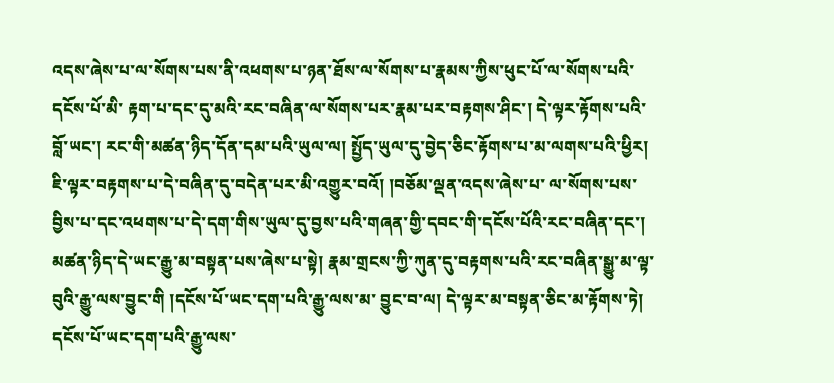འདས་ཞེས་པ་ལ་སོགས་པས་ནི་འཕགས་པ་ཉན་ཐོས་ལ་སོགས་པ་རྣམས་ཀྱིས་ཕུང་པོ་ལ་སོགས་པའི་དངོས་པོ་མི་ རྟག་པ་དང་དུ་མའི་རང་བཞིན་ལ་སོགས་པར་རྣམ་པར་བརྟགས་ཤིང་། དེ་ལྟར་རྟོགས་པའི་བློ་ཡང་། རང་གི་མཚན་ཉིད་དོན་དམ་པའི་ཡུལ་ལ། སྤྱོད་ཡུལ་དུ་བྱེད་ཅིང་རྟོགས་པ་མ་ལགས་པའི་ཕྱིར། ཇི་ལྟར་བརྟགས་པ་དེ་བཞིན་དུ་བདེན་པར་མི་འགྱུར་བའོ། །བཅོམ་ལྡན་འདས་ཞེས་པ་ ལ་སོགས་པས་བྱིས་པ་དང་འཕགས་པ་དེ་དག་གིས་ཡུལ་དུ་བྱས་པའི་གཞན་གྱི་དབང་གི་དངོས་པོའི་རང་བཞིན་དང་། མཚན་ཉིད་དེ་ཡང་རྒྱུ་མ་བསྟན་པས་ཞེས་པ་སྟེ། རྣམ་གྲངས་ཀྱི་ཀུན་དུ་བརྟགས་པའི་རང་བཞིན་སྒྱུ་མ་ལྟ་བུའི་རྒྱུ་ལས་བྱུང་གི །དངོས་པོ་ཡང་དག་པའི་རྒྱུ་ལས་མ་ བྱུང་བ་ལ། དེ་ལྟར་མ་བསྟན་ཅིང་མ་རྟོགས་ཏེ། དངོས་པོ་ཡང་དག་པའི་རྒྱུ་ལས་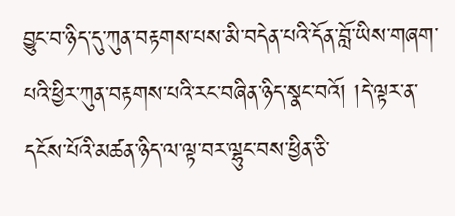བྱུང་བ་ཉིད་དུ་ཀུན་བརྟགས་པས་མི་བདེན་པའི་དོན་བློ་ཡིས་གཞག་པའི་ཕྱིར་ཀུན་བརྟགས་པའི་རང་བཞིན་ཉིད་སྣང་བའོ། །དེ་ལྟར་ན་དངོས་པོའི་མཚན་ཉིད་ལ་ལྟ་བར་ལྷུང་བས་ཕྱིན་ཅི་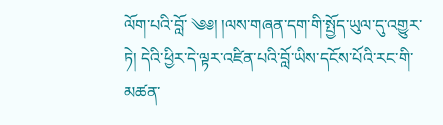ལོག་པའི་བློ་ ༄༅། །ལས་གཞན་དག་གི་སྤྱོད་ཡུལ་དུ་འགྱུར་ཏེ། དེའི་ཕྱིར་དེ་ལྟར་འཛིན་པའི་བློ་ཡིས་དངོས་པོའི་རང་གི་མཚན་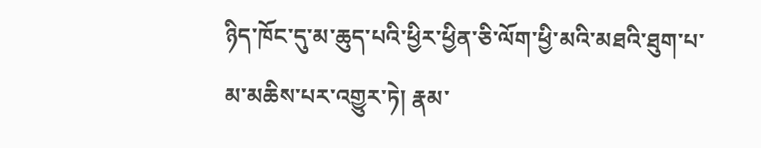ཉིད་ཁོང་དུ་མ་ཆུད་པའི་ཕྱིར་ཕྱིན་ཅི་ལོག་ཕྱི་མའི་མཐའི་ཐུག་པ་མ་མཆིས་པར་འགྱུར་ཏེ། རྣམ་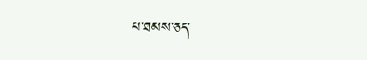པ་ཐམས་ཅད་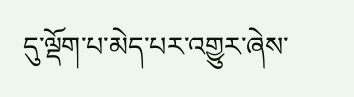དུ་ལྡོག་པ་མེད་པར་འགྱུར་ཞེས་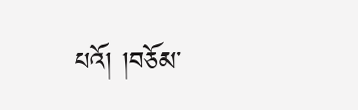པའོ། །བཅོམ་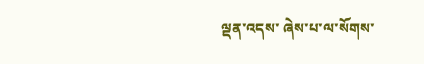ལྡན་འདས་ ཞེས་པ་ལ་སོགས་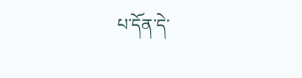པ་དོན་དེ་